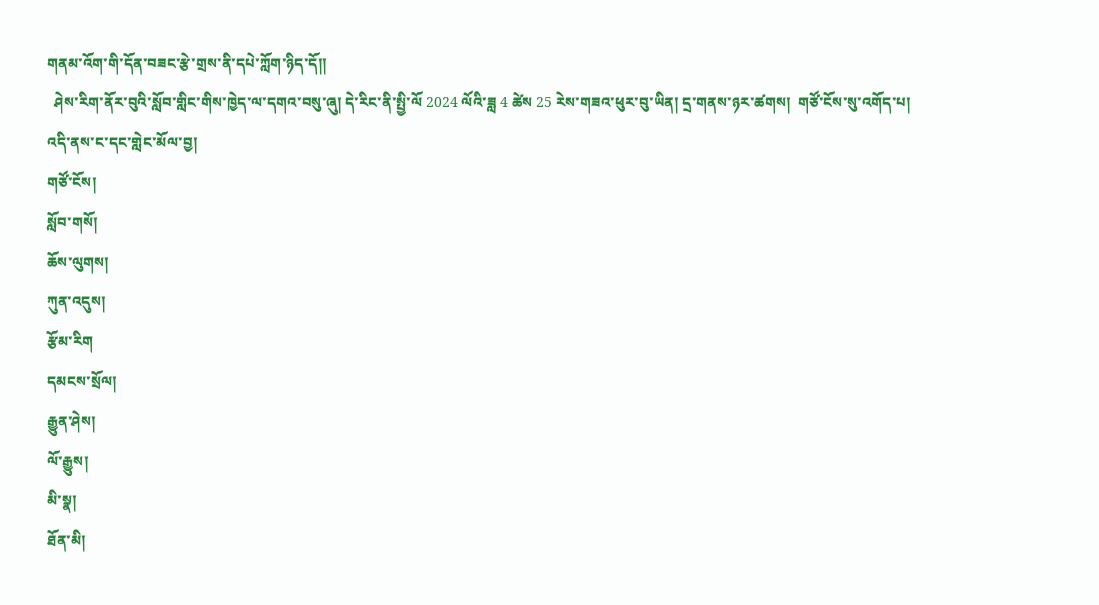གནམ་འོག་གི་དོན་བཟང་རྩེ་གྲས་ནི་དཔེ་ཀློག་ཉིད་དོ།།
  ཤེས་རིག་ནོར་བུའི་སློབ་གླིང་གིས་ཁྱེད་ལ་དགའ་བསུ་ཞུ། དེ་རིང་ནི་སྤྱི་ལོ 2024 ལོའི་ཟླ 4 ཚེས 25 རེས་གཟའ་ཕུར་བུ་ཡིན། དྲ་གནས་ཉར་ཚགས།  གཙོ་ངོས་སུ་འགོད་པ། འདི་ནས་ང་དང་གླེང་མོལ་བྱ།
གཙོ་ངོས།
སློབ་གསོ།
ཆོས་ལུགས།
ཀུན་འདུས།
རྩོམ་རིག
དམངས་སྲོལ།
རྒྱུན་ཤེས།
ལོ་རྒྱུས།
མི་སྣ།
ཐོན་མི།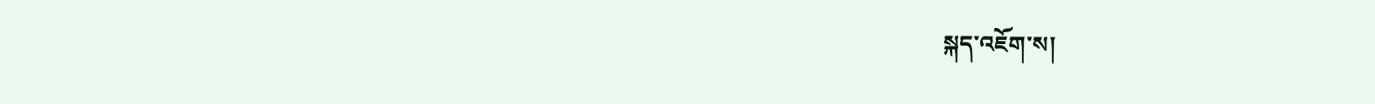སྐད་འཇོག་ས།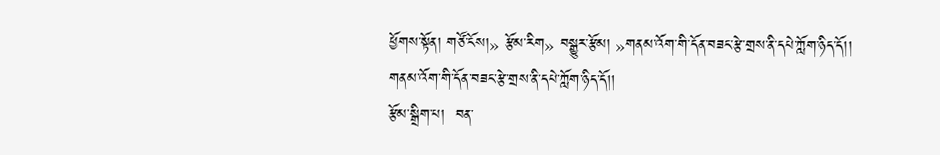ཕྱོགས་སྟོན། གཙོ་ངོས།» རྩོམ་རིག» བསྒྱུར་རྩོམ། »གནམ་འོག་གི་དོན་བཟང་རྩེ་གྲས་ནི་དཔེ་ཀློག་ཉིད་དོ།།
གནམ་འོག་གི་དོན་བཟང་རྩེ་གྲས་ནི་དཔེ་ཀློག་ཉིད་དོ།།
རྩོམ་སྒྲིག་པ།  བན་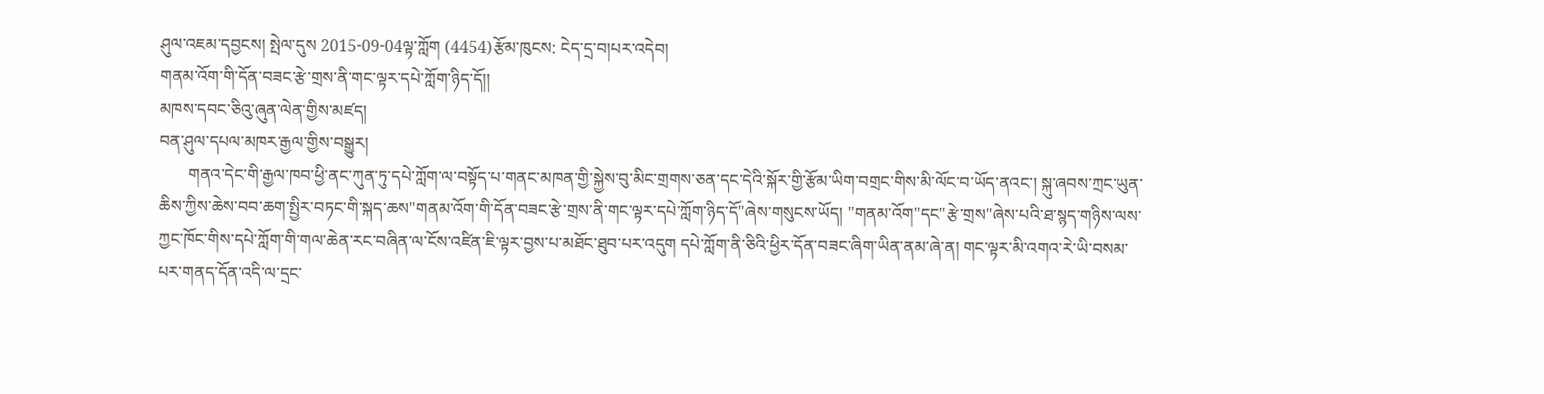ཤུལ་འཇམ་དབྱངས། སྤེལ་དུས 2015-09-04ལྟ་ཀློག (4454)རྩོམ་ཁུངས: ངེད་དྲ་བ།པར་འདེབ།
གནམ་འོག་གི་དོན་བཟང་རྩེ་གྲས་ནི་གང་ལྟར་དཔེ་ཀློག་ཉིད་དོ།།
མཁས་དབང་ཅིའུ་ཞུན་ལེན་གྱིས་མཛད།
བན་ཤུལ་དཔལ་མཁར་རྒྱལ་གྱིས་བསྒྱུར།
       གནའ་དེང་གི་རྒྱལ་ཁབ་ཕྱི་ནང་ཀུན་ཏུ་དཔེ་ཀློག་ལ་བསྟོད་པ་གནང་མཁན་གྱི་སྐྱེས་བུ་མིང་གྲགས་ཅན་དང་དེའི་སྐོར་གྱི་རྩོམ་ཡིག་བགྲང་གིས་མི་ལོང་བ་ཡོད་ནའང་། སྐུ་ཞབས་ཀྲང་ཡུན་ཆིས་ཀྱིས་ཆེས་བབ་ཆག་སྤྱིར་བཏང་གི་སྐད་ཆས"གནམ་འོག་གི་དོན་བཟང་རྩེ་གྲས་ནི་གང་ལྟར་དཔེ་ཀློག་ཉིད་དོ"ཞེས་གསུངས་ཡོད། "གནམ་འོག"དང"རྩེ་གྲས"ཞེས་པའི་ཐ་སྙད་གཉིས་ལས་ཀྱང་ཁོང་གིས་དཔེ་ཀློག་གི་གལ་ཆེན་རང་བཞིན་ལ་ངོས་འཛིན་ཇི་ལྟར་བྱས་པ་མཐོང་ཐུབ་པར་འདུག དཔེ་ཀློག་ནི་ཅིའི་ཕྱིར་དོན་བཟང་ཞིག་ཡིན་ནམ་ཞེ་ན། གང་ལྟར་མི་འགའ་རེ་ཡི་བསམ་པར་གནད་དོན་འདི་ལ་དྲང་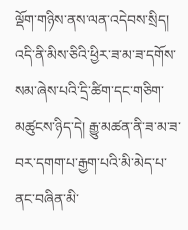ལྡོག་གཉིས་ནས་ལན་འདེབས་སྲིད། འདི་ནི་མིས་ཅིའི་ཕྱིར་ཟ་མ་ཟ་དགོས་སམ་ཞེས་པའི་དྲི་ཚིག་དང་གཅིག་མཚུངས་ཉིད་དེ། རྒྱུ་མཚན་ནི་ཟ་མ་ཟ་བར་དགག་པ་རྒྱག་པའི་མི་མེད་པ་ནང་བཞིན་མི་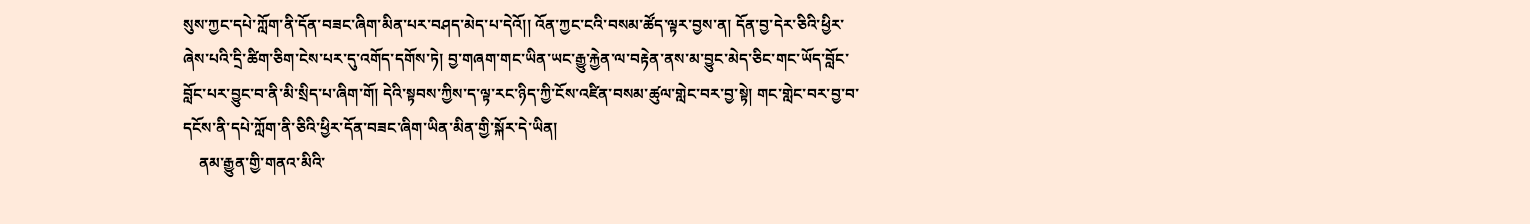སུས་ཀྱང་དཔེ་ཀློག་ནི་དོན་བཟང་ཞིག་མིན་པར་བཤད་མེད་པ་དེའོ།། འོན་ཀྱང་ངའི་བསམ་ཚོད་ལྟར་བྱས་ན། དོན་བྱ་དེར་ཅིའི་ཕྱིར་ཞེས་པའི་དྲི་ཚིག་ཅིག་ངེས་པར་དུ་འགོད་དགོས་ཏེ། བྱ་གཞག་གང་ཡིན་ཡང་རྒྱུ་རྐྱེན་ལ་བརྟེན་ནས་མ་བྱུང་མེད་ཅིང་གང་ཡོད་བློང་བློང་པར་བྱུང་བ་ནི་མི་སྲིད་པ་ཞིག་གོ། དེའི་སྟབས་ཀྱིས་ད་ལྟ་རང་ཉིད་ཀྱི་ངོས་འཛིན་བསམ་ཚུལ་གླེང་བར་བྱ་སྟེ། གང་གླེང་བར་བྱ་བ་དངོས་ནི་དཔེ་ཀློག་ནི་ཅིའི་ཕྱིར་དོན་བཟང་ཞིག་ཡིན་མིན་གྱི་སྐོར་དེ་ཡིན།
    ནམ་རྒྱུན་གྱི་གནའ་མིའི་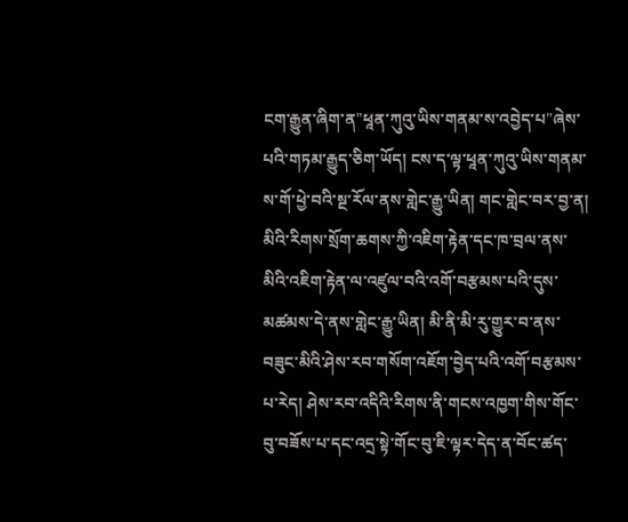ངག་རྒྱུན་ཞིག་ན"ཕཱན་ཀུའུ་ཡིས་གནམ་ས་འབྱེད་པ"ཞེས་པའི་གཏམ་རྒྱུད་ཅིག་ཡོད། ངས་ད་ལྟ་ཕཱན་ཀུའུ་ཡིས་གནམ་ས་གོ་ཕྱེ་བའི་སྔ་རོལ་ནས་གླེང་རྒྱུ་ཡིན། གང་གླེང་བར་བྱ་ན། མིའི་རིགས་སྲོག་ཆགས་ཀྱི་འཇིག་རྟེན་དང་ཁ་བྲལ་ནས་མིའི་འཇིག་རྟེན་ལ་འཛུལ་བའི་འགོ་བརྩམས་པའི་དུས་མཚམས་དེ་ནས་གླེང་རྒྱུ་ཡིན། མི་ནི་མི་རུ་གྱུར་བ་ནས་བཟུང་མིའི་ཤེས་རབ་གསོག་འཇོག་བྱེད་པའི་འགོ་བརྩམས་པ་རེད། ཤེས་རབ་འདིའི་རིགས་ནི་གངས་འཁྱག་གིས་གོང་བུ་བཟོས་པ་དང་འདྲ་སྟེ་གོང་བུ་ཇི་ལྟར་དེད་ན་བོང་ཚད་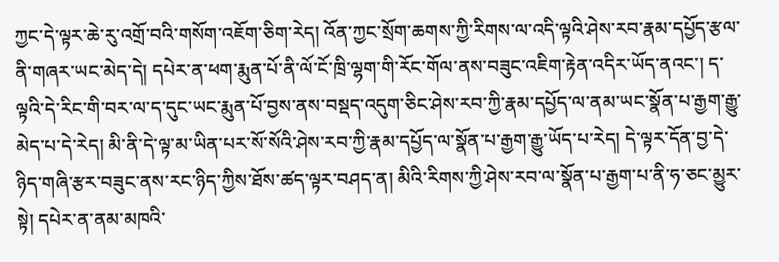ཀྱང་དེ་ལྟར་ཆེ་རུ་འགྲོ་བའི་གསོག་འཇོག་ཅིག་རེད། འོན་ཀྱང་སྲོག་ཆགས་ཀྱི་རིགས་ལ་འདི་ལྟའི་ཤེས་རབ་རྣམ་དཔྱོད་རྩལ་ནི་གཞར་ཡང་མེད་དེ། དཔེར་ན་ཕག་རྨུན་པོ་ནི་ལོ་ངོ་ཁྲི་ལྷག་གི་རོང་གོལ་ནས་བཟུང་འཇིག་རྟེན་འདིར་ཡོད་ནའང་། ད་ལྟའི་དེ་རིང་གི་བར་ལ་ད་དུང་ཡང་རྨུན་པོ་བྱས་ནས་བསྡད་འདུག་ཅིང་ཤེས་རབ་ཀྱི་རྣམ་དཔྱོད་ལ་ནམ་ཡང་སྣོན་པ་རྒྱག་རྒྱུ་མེད་པ་དེ་རེད། མི་ནི་དེ་ལྟ་མ་ཡིན་པར་སོ་སོའི་ཤེས་རབ་ཀྱི་རྣམ་དཔྱོད་ལ་སྣོན་པ་རྒྱག་རྒྱུ་ཡོད་པ་རེད། དེ་ལྟར་དོན་བྱ་དེ་ཉིད་གཞི་རྩར་བཟུང་ནས་རང་ཉིད་ཀྱིས་ཐོས་ཚད་ལྟར་བཤད་ན། མིའི་རིགས་ཀྱི་ཤེས་རབ་ལ་སྣོན་པ་རྒྱག་པ་ནི་ཧ་ཅང་མྱུར་སྟེ། དཔེར་ན་ནམ་མཁའི་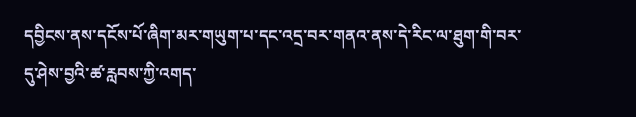དབྱིངས་ནས་དངོས་པོ་ཞིག་མར་གཡུག་པ་དང་འདྲ་བར་གནའ་ནས་དེ་རིང་ལ་ཐུག་གི་བར་དུ་ཤེས་བྱའི་ཚ་རླབས་ཀྱི་འགད་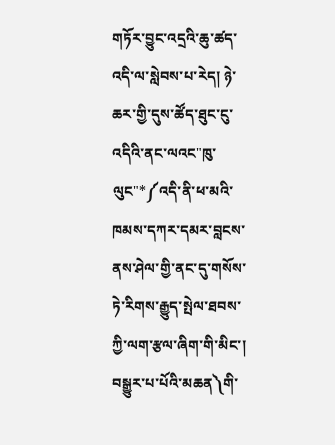གཏོར་བྱུང་འདྲའི་ཆུ་ཚད་འདི་ལ་སླེབས་པ་རེད། ཉེ་ཆར་གྱི་དུས་ཚོད་ཐུང་ངུ་འདིའི་ནང་ལའང"ཁུ་ལུང"*༼འདི་ནི་ཕ་མའི་ཁམས་དཀར་དམར་བླངས་ནས་ཤེལ་གྱི་ནང་དུ་གསོས་ཏེ་རིགས་རྒྱུད་སྤེལ་ཐབས་ཀྱི་ལག་རྩལ་ཞིག་གི་མིང་། བསྒྱུར་པ་པོའི་མཆན༽གི་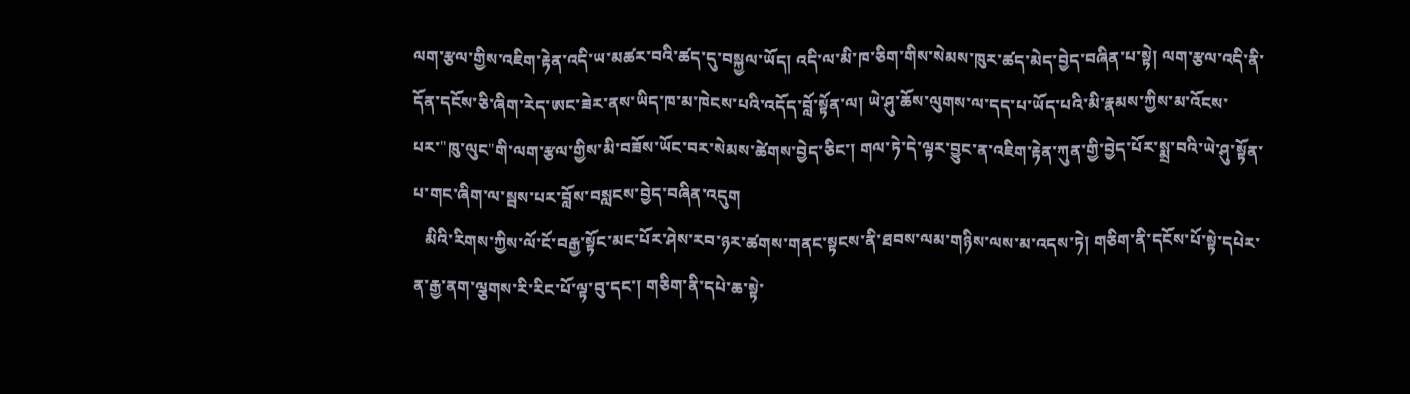ལག་རྩལ་གྱིས་འཇིག་རྟེན་འདི་ཡ་མཚར་བའི་ཚད་དུ་བསྐྱལ་ཡོད། འདི་ལ་མི་ཁ་ཅིག་གིས་སེམས་ཁུར་ཚད་མེད་བྱེད་བཞིན་པ་སྟེ། ལག་རྩལ་འདི་ནི་དོན་དངོས་ཅི་ཞིག་རེད་ཨང་ཟེར་ནས་ཡིད་ཁ་མ་ཁེངས་པའི་འདོད་བློ་སྟོན་ལ། ཡེ་ཤུ་ཆོས་ལུགས་ལ་དད་པ་ཡོད་པའི་མི་རྣམས་ཀྱིས་མ་འོངས་པར་"ཁུ་ལུང"གི་ལག་རྩལ་གྱིས་མི་བཟོས་ཡོང་བར་སེམས་ཚེགས་བྱེད་ཅིང་། གལ་ཏེ་དེ་ལྟར་བྱུང་ན་འཇིག་རྟེན་ཀུན་གྱི་བྱེད་པོར་སྨྲ་བའི་ཡེ་ཤུ་སྟོན་པ་གང་ཞིག་ལ་སྦས་པར་བློས་བསླངས་བྱེད་བཞིན་འདུག
   མིའི་རིགས་ཀྱིས་ལོ་ངོ་བརྒྱ་སྟོང་མང་པོར་ཤེས་རབ་ཉར་ཚགས་གནང་སྟངས་ནི་ཐབས་ལམ་གཉིས་ལས་མ་འདས་ཏེ། གཅིག་ནི་དངོས་པོ་སྟེ་དཔེར་ན་རྒྱ་ནག་ལྕགས་རི་རིང་པོ་ལྟ་བུ་དང་། གཅིག་ནི་དཔེ་ཆ་སྟེ་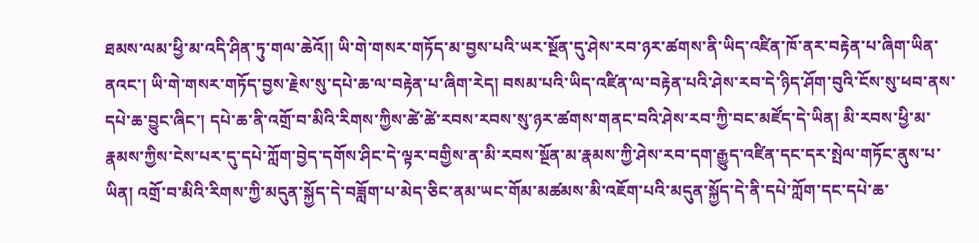ཐམས་ལམ་ཕྱི་མ་འདི་ཤིན་ཏུ་གལ་ཆེའོ།། ཡི་གེ་གསར་གཏོད་མ་བྱས་པའི་ཡར་སྔོན་དུ་ཤེས་རབ་ཉར་ཚགས་ནི་ཡིད་འཛིན་ཁོ་ནར་བརྟེན་པ་ཞིག་ཡིན་ནའང་། ཡི་གེ་གསར་གཏོད་བྱས་རྗེས་སུ་དཔེ་ཆ་ལ་བརྟེན་པ་ཞིག་རེད། བསམ་པའི་ཡིད་འཛིན་ལ་བརྟེན་པའི་ཤེས་རབ་དེ་ཉིད་ཤོག་བུའི་ངོས་སུ་ཕབ་ནས་དཔེ་ཆ་བྱུང་ཞིང་། དཔེ་ཆ་ནི་འགྲོ་བ་མིའི་རིགས་ཀྱིས་ཚེ་ཚེ་རབས་རབས་སུ་ཉར་ཚགས་གནང་བའི་ཤེས་རབ་ཀྱི་བང་མཛོད་དེ་ཡིན། མི་རབས་ཕྱི་མ་རྣམས་ཀྱིས་ངེས་པར་དུ་དཔེ་ཀློག་བྱེད་དགོས་ཤིང་དེ་ལྟར་བགྱིས་ན་མི་རབས་སྔོན་མ་རྣམས་ཀྱི་ཤེས་རབ་དག་རྒྱུད་འཛིན་དང་དར་སྤེལ་གཏོང་ནུས་པ་ཡིན། འགྲོ་བ་མིའི་རིགས་ཀྱི་མདུན་སྐྱོད་དེ་བཟློག་པ་མེད་ཅིང་ནམ་ཡང་གོམ་མཚམས་མི་འཇོག་པའི་མདུན་སྐྱོད་དེ་ནི་དཔེ་ཀློག་དང་དཔེ་ཆ་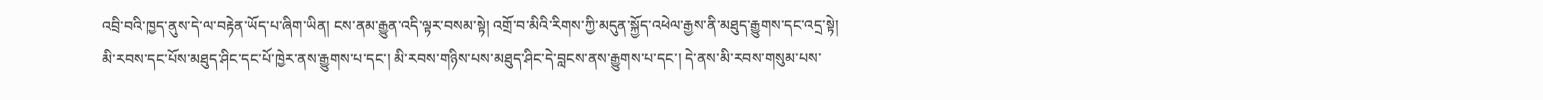འབྲི་བའི་ཁྱད་ནུས་དེ་ལ་བརྟེན་ཡོད་པ་ཞིག་ཡིན། ངས་ནམ་རྒྱུན་འདི་ལྟར་བསམ་སྟེ། འགྲོ་བ་མིའི་རིགས་ཀྱི་མདུན་སྐྱོད་འཕེལ་རྒྱས་ནི་མཐུད་རྒྱུགས་དང་འདྲ་སྟེ། མི་རབས་དང་པོས་མཐུད་ཤིང་དང་པོ་ཁྱེར་ནས་རྒྱུགས་པ་དང་། མི་རབས་གཉིས་པས་མཐུད་ཤིང་དེ་བླངས་ནས་རྒྱུགས་པ་དང་། དེ་ནས་མི་རབས་གསུམ་པས་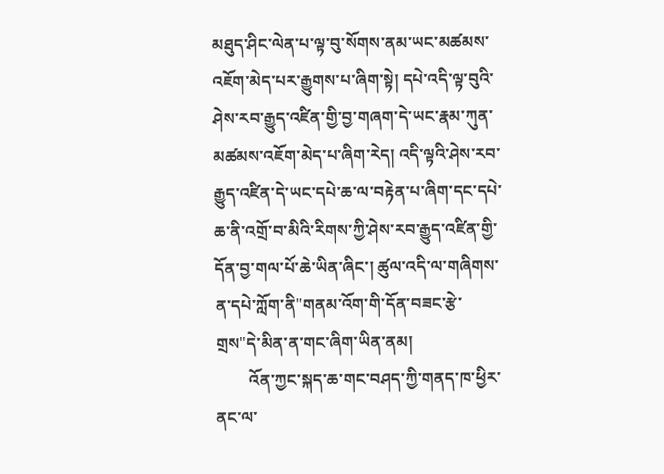མཐུད་ཤིང་ལེན་པ་ལྟ་བུ་སོགས་ནམ་ཡང་མཚམས་འཇོག་མེད་པར་རྒྱུགས་པ་ཞིག་སྟེ། དཔེ་འདི་ལྟ་བུའི་ཤེས་རབ་རྒྱུད་འཛིན་གྱི་བྱ་གཞག་དེ་ཡང་རྣམ་ཀུན་མཚམས་འཇོག་མེད་པ་ཞིག་རེད། འདི་ལྟའི་ཤེས་རབ་རྒྱུད་འཛིན་དེ་ཡང་དཔེ་ཆ་ལ་བརྟེན་པ་ཞིག་དང་དཔེ་ཆ་ནི་འགྲོ་བ་མིའི་རིགས་ཀྱི་ཤེས་རབ་རྒྱུད་འཛིན་གྱི་དོན་བྱ་གལ་པོ་ཆེ་ཡིན་ཞིང་། ཚུལ་འདི་ལ་གཞིགས་ན་དཔེ་ཀློག་ནི"གནམ་འོག་གི་དོན་བཟང་རྩེ་གྲས"དེ་མིན་ན་གང་ཞིག་ཡིན་ནམ།
        འོན་ཀྱང་སྐད་ཆ་གང་བཤད་ཀྱི་གནད་ཁ་ཕྱིར་ནང་ལ་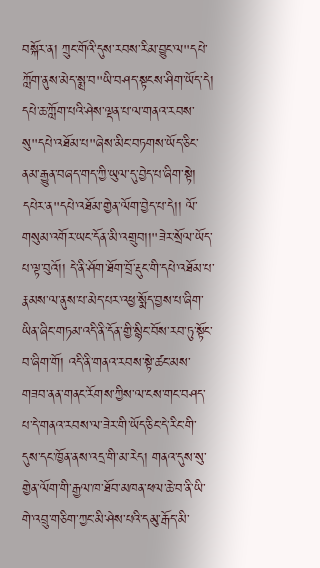བསྐོར་ན། ཀྲུང་གོའི་དུས་རབས་རིམ་བྱུང་ལ"དཔེ་ཀློག་ནུས་མེད་སྨྲ་བ"ཡི་བཤད་སྟངས་ཤིག་ཡོད་དེ། དཔེ་ཆ་ཀློག་པའི་ཤེས་ལྡན་པ་ལ་གནའ་རབས་སུ"དཔེ་འཐོམ་པ"ཞེས་མིང་བཏགས་ཡོད་ཅིང་ནམ་རྒྱུན་བཞད་གད་ཀྱི་ཡུལ་དུ་བྱེད་པ་ཞིག་སྟེ། དཔེར་ན"དཔེ་འཐོམ་གྱེན་ལོག་བྱེད་པ་དེ།། ལོ་གསུམ་འགོར་ཡང་དོན་མི་འགྲུབ།།"ཟེར་སྲོལ་ཡོད་པ་ལྟ་བུའོ།། དེ་ནི་ཤོག་ཐོག་བྲོ་རྡུང་གི་དཔེ་འཐོམ་པ་རྣམས་ལ་ནུས་པ་མེད་པར་འཕྱ་སྨོད་བྱས་པ་ཞིག་ཡིན་ཞིང་གཏམ་འདི་ནི་དོན་གྱི་སྙིང་བོས་རབ་ཏུ་སྟོང་བ་ཞིག་གོ། འདི་ནི་གནའ་རབས་སྟེ་ཚང་མས་གཟབ་ནན་གནང་རོགས་ཀྱིས་ལ་ངས་གང་བཤད་པ་དེ་གནའ་རབས་ལ་ཟེར་གི་ཡོད་ཅིང་དེ་རིང་གི་དུས་དང་ཁྱོན་ནས་འདྲ་གི་མ་རེད། གནའ་དུས་སུ་གྱེན་ལོག་གི་རྒྱལ་ཁ་ཐོབ་མཁན་ཕལ་ཆེ་བ་ནི་ཡི་གེ་འབྲུ་གཅིག་ཀྱང་མི་ཤེས་པའི་དམུ་རྒོད་མི་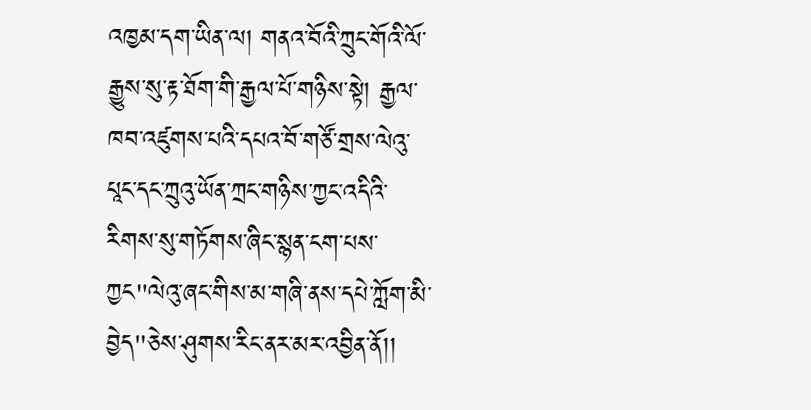འཁྱམ་དག་ཡིན་ལ། གནའ་བོའི་ཀྲུང་གོའི་ལོ་རྒྱུས་སུ་རྟ་ཐོག་གི་རྒྱལ་པོ་གཉིས་སྟེ། རྒྱལ་ཁབ་འཛུགས་པའི་དཔའ་བོ་གཙོ་གྲས་ལེའུ་པཱང་དང་ཀྲུའུ་ཡོན་ཀྲང་གཉིས་ཀྱང་འདིའི་རིགས་སུ་གཏོགས་ཞིང་སྙན་ངག་པས་ཀྱང"ལེའུ་ཞང་གིས་མ་གཞི་ནས་དཔེ་ཀློག་མི་བྱེད"ཅེས་ཤུགས་རིང་ནར་མར་འབྱིན་ནོ།།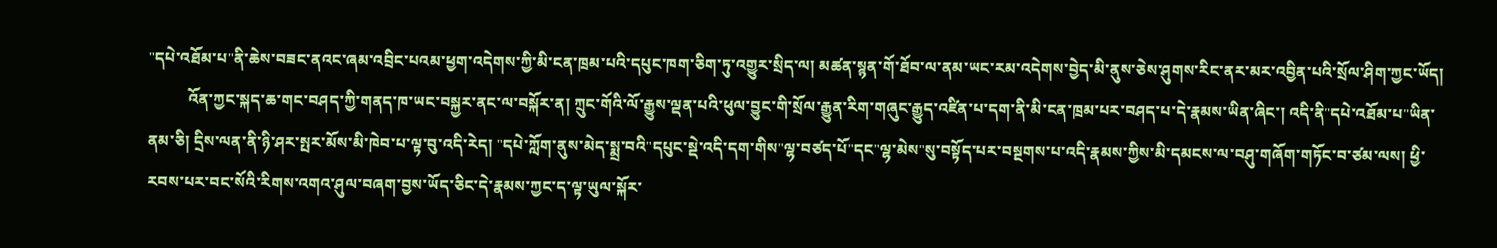"དཔེ་འཐོམ་པ"ནི་ཆེས་བཟང་ནའང་ཞམ་འབྲིང་པའམ་ཕྱག་འདེགས་ཀྱི་མི་ངན་ཁྲམ་པའི་དཔུང་ཁག་ཅིག་ཏུ་འགྱུར་སྲིད་ལ། མཚན་སྙན་གོ་ཐོབ་ལ་ནམ་ཡང་རམ་འདེགས་བྱེད་མི་ནུས་ཅེས་ཤུགས་རིང་ནར་མར་འབྱིན་པའི་སྲོལ་ཤིག་ཀྱང་ཡོད།
          འོན་ཀྱང་སྐད་ཆ་གང་བཤད་ཀྱི་གནད་ཁ་ཡང་བསྐྱར་ནང་ལ་བསྐོར་ན། ཀྲུང་གོའི་ལོ་རྒྱུས་ལྡན་པའི་ཕུལ་བྱུང་གི་སྲོལ་རྒྱུན་རིག་གཞུང་རྒྱུད་འཛིན་པ་དག་ནི་མི་ངན་ཁྲམ་པར་བཤད་པ་དེ་རྣམས་ཡིན་ཞིང་། འདི་ནི"དཔེ་འཐོམ་པ"ཡིན་ནམ་ཅི། དྲིས་ལན་ནི་ཉི་ཤར་སྤར་མོས་མི་ཁེབ་པ་ལྟ་བུ་འདི་རེད། "དཔེ་ཀློག་ནུས་མེད་སྨྲ་བའི"དཔུང་སྡེ་འདི་དག་གིས"ལྷ་བཙད་པོ"དང"ལྷ་མེས"སུ་བསྟོད་པར་བསྔགས་པ་འདི་རྣམས་ཀྱིས་མི་དམངས་ལ་བཤུ་གཞོག་གཏོང་བ་ཙམ་ལས། ཕྱི་རབས་པར་བང་སོའི་རིགས་འགའ་ཤུལ་བཞག་བྱས་ཡོད་ཅིང་དེ་རྣམས་ཀྱང་ད་ལྟ་ཡུལ་སྐོར་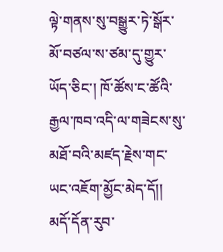ལྟེ་གནས་སུ་བསྒྱུར་ཏེ་སྒོར་མོ་བཙལ་ས་ཙམ་དུ་གྱུར་ཡོད་ཅིང་། ཁོ་ཚོས་ང་ཚོའི་རྒྱལ་ཁབ་འདི་ལ་གཟེངས་སུ་མཐོ་བའི་མཛད་རྗེས་གང་ཡང་འཇོག་མྱོང་མེད་དོ།།
མདོ་དོན་རུབ་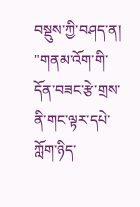བསྡུས་ཀྱི་བཤད་ན། "གནམ་འོག་གི་དོན་བཟང་རྩེ་གྲས་ནི་གང་ལྟར་དཔེ་ཀློག་ཉིད་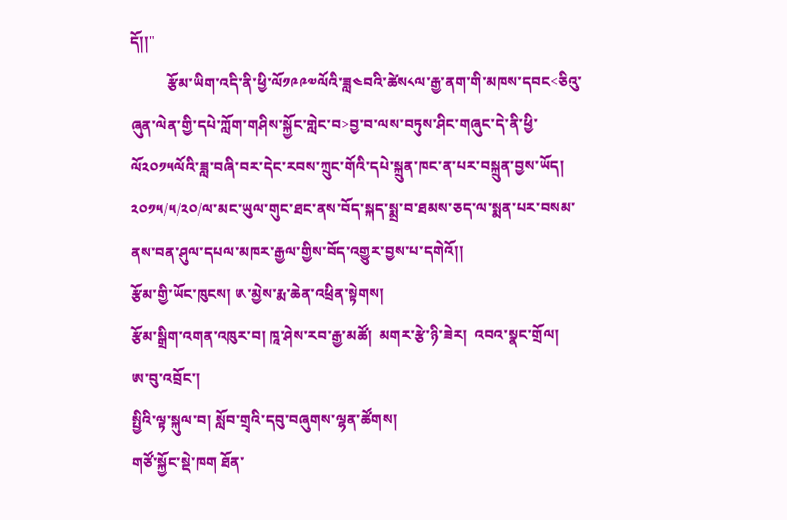དོ།།"
          རྩོམ་ཡིག་འདི་ནི་ཕྱི་ལོ༡༩༩༧ལོའི་ཟླ༤བའི་ཚེས༨ལ་རྒྱ་ནག་གི་མཁས་དབང<ཅིའུ་ཞུན་ལེན་གྱི་དཔེ་ཀློག་གཤིས་སྐྱོང་གླེང་བ>བྱ་བ་ལས་བཏུས་ཤིང་གཞུང་དེ་ནི་ཕྱི་ལོ༢༠༡༥ལོའི་ཟླ་བཞི་བར་དེང་རབས་ཀྲུང་གོའི་དཔེ་སྐྲུན་ཁང་ན་པར་བསྐྲུན་བྱས་ཡོད། ༢༠༡༥/༥/༢༠/ལ་མང་ཡུལ་གུང་ཐང་ནས་བོད་སྐད་སྨྲ་བ་ཐམས་ཅད་ལ་སྨན་པར་བསམ་ནས་བན་ཤུལ་དཔལ་མཁར་རྒྱལ་གྱིས་བོད་འགྱུར་བྱས་པ་དགེའོ།།
རྩོམ་གྱི་ཡོང་ཁུངས། ༁་མྱེས་རྨ་ཆེན་འཕྲིན་སྟེགས།
རྩོམ་སྒྲིག་འགན་འཁུར་བ། ཁཱ་ཤེས་རབ་རྒྱ་མཚོ།  མགར་རྩེ་ཉི་ཟེར།  འབའ་སྣང་གྲོལ།  ཨ་བུ་འབྲོང་།
སྤྱིའི་ལྟ་སྐུལ་བ། སློབ་གྲྭའི་དབུ་བཞུགས་ལྷན་ཚོགས།
གཙོ་སྐྱོང་སྡེ་ཁག ཐོན་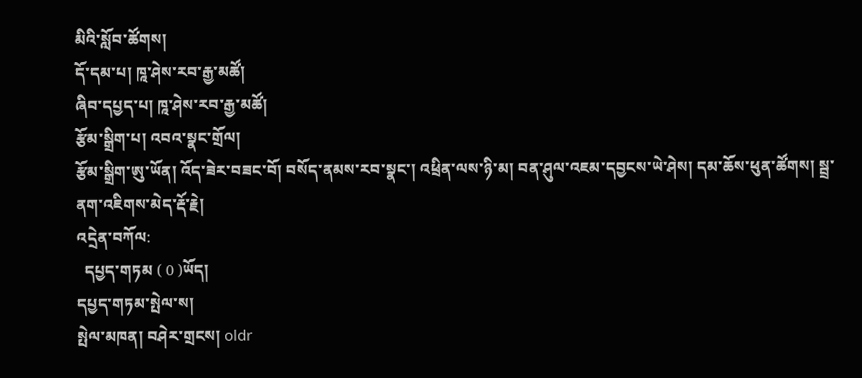མིའི་སློབ་ཚོགས།
དོ་དམ་པ། ཁཱ་ཤེས་རབ་རྒྱ་མཚོ།
ཞིབ་དཔྱད་པ། ཁཱ་ཤེས་རབ་རྒྱ་མཚོ།
རྩོམ་སྒྲིག་པ། འབའ་སྣང་གྲོལ།
རྩོམ་སྒྲིག་ཨུ་ཡོན། འོད་ཟེར་བཟང་བོ། བསོད་ནམས་རབ་སྣང་། འཕྲིན་ལས་ཉི་མ། བན་ཤུལ་འཇམ་དབྱངས་ཡེ་ཤེས། དམ་ཆོས་ཕུན་ཚོགས། སྦྲ་ནག་འཇིགས་མེད་རྡོ་རྗེ།
འདྲེན་བཀོལ:
  དཔྱད་གཏམ ( 0 )ཡོད།
དཔྱད་གཏམ་སྤེལ་ས།
སྤེལ་མཁན། བཤེར་གྲངས། oldr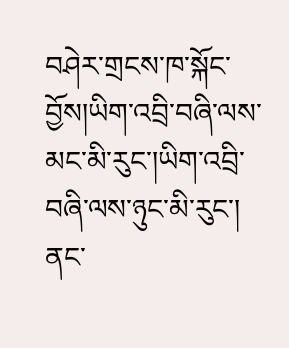བཤེར་གྲངས་ཁ་སྐོང་བྱོས།ཡིག་འབྲི་བཞི་ལས་མང་མི་རུང་།ཡིག་འབྲི་བཞི་ལས་ཉུང་མི་རུང་།
ནང་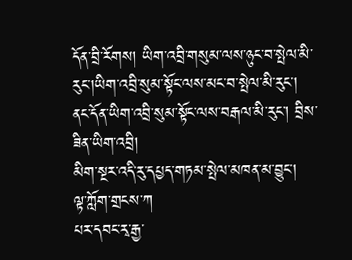དོན་བྲི་རོགས། ཡིག་འབྲི་གསུམ་ལས་ཉུང་བ་སྤེལ་མི་རུང་།ཡིག་འབྲི་སུམ་སྟོང་ལས་མང་བ་སྤེལ་མི་རུང་།
ནང་དོན་ཡིག་འབྲི་སུམ་སྟོང་ལས་བརྒལ་མི་རུང་། བྲིས་ཟིན་ཡིག་འབྲི།
མིག་སྔར་འདི་རུ་དཔྱད་གཏམ་སྤེལ་མཁན་མ་བྱུང་།
ལྟ་ཀློག་གྲངས་ཀ
པར་དབང་རྭ་རྒྱ་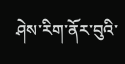ཤེས་རིག་ནོར་བུའི་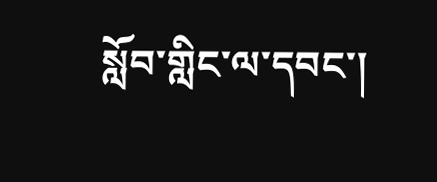སློབ་གླིང་ལ་དབང་།